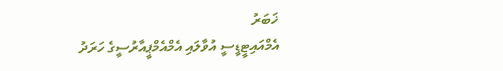ޚަބަރު
އެމްއައިޓީޑީސީ އުވާލައި އެމްއެމްޕީއާރުސީގެ ހަރަދު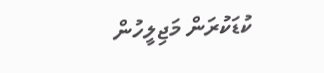ކުޑަކުރަން މަޖިލީހުން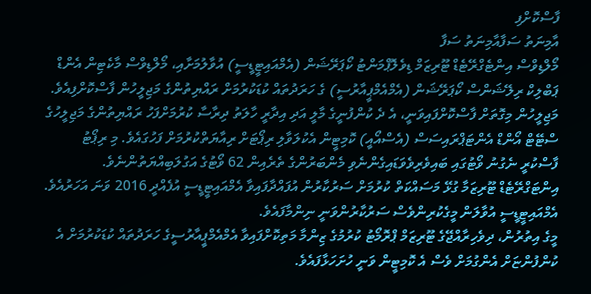ފާސްކޮށްފި
އާމިނަތު ސަފާއާމިނަތު ސަފާ
މޯލްޑިވްސް އިންޓެގްރޭޓެޑް ޓޫރިޒަމް ޑިވެލޮޕްމަންޓު ކޯޕަރޭޝަން (އެމްއައިޓީޑީސީ) އުވާލުމަށާއި، މޯލްޑިވްސް މާކެޓިން އެންޑް ޕަބްލިކް ރިލޭޝަންސް ކޯޕަރޭޝަން (އެމްއެމްޕީއާރުސީ) ގެ ހަރަދުތައް ކުޑަކުރުމަށް ރައްޔިތުންގެ މަޖިލީހުން ފާސްކޮށްފިއެވެ.
މަޖިލީހުން މިގޮތަށް ފާސްކޮށްފައިވަނީ، އެ ދެ ކުންފުނީގެ މާލީ އަދި އިދާރީ ހާލަތު ދިރާސާ ކުރުމަށްފަހު ރައްޔިތުންގެ މަޖިލީހުގެ ސްޓޭޓް އޯންޑް އެންޓަޕްރައިސަސް (އެސްއޯއީ) ކޮމިޓީން އެކުލަވާލި ރިޕޯޓަށް ރިއާޔަތްކުރުމަށް ފަހުގައެވެ. މި ރިޕޯޓު ފާސްކުރީ ނެގުނު ވޯޓުގައި ބައިވެރިވެވަޑައިގެންނެވި މެންބަރުންގެ ތެރެއިން 62 ވޯޓުގެ އަގުލަބިއްޔަތުންނެވެ.
އިންޓަގްރޭޓެޑް ޓޫރިޒަމާ ގުޅޭ މަސައްކަތް ކުރުމަށް ސަރުކާރުން އުފައްދާފައިވާ އެމްއައިޓީޑީސީ އުފެއްދީ 2016 ވަނަ އަހަރުއެވެ.
އެމްއައިޓީޑީސީ އުވާލަން މީގެކުރިންވެސް ސަރުކާރުންވަނީ ނިންމާފައެވެ.
މީގެ އިތުރުން، ދިވެހިރާއްޖޭގެ ޓޫރިޒަމް ޕްރޮމޯޓު ކުރުމުގެ ޒިންމާ މަތިކޮށްފައިވާ އެމްއެމްޕީއާރުސީގެ ހަރަދުތައް ކުޑަކުރުމަށް އެ ކުންފުންޏަށް އެންގުމަށް ވެސް އެ ކޮމިޓީން ވަނީ ހުށަހަޅާފައެވެ.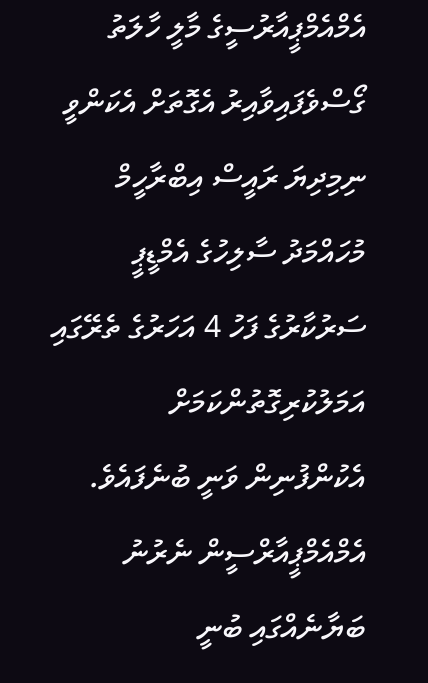އެމްއެމްޕީއާރުސީގެ މާލީ ހާލަތު ގޯސްވެފައިވާއިރު އެގޮތަށް އެކަންވީ ނިމިދިޔަ ރައީސް އިބްރާހީމް މުހައްމަދު ސާލިހުގެ އެމްޑީޕީ ސަރުކާރުގެ ފަހު 4 އަހަރުގެ ތެރޭގައި އަމަލުކުރިގޮތުންކަމަށް އެކުންފުނިން ވަނީ ބުނެފައެވެ.
އެމްއެމްޕީއާރްސީން ނެރުނު ބަޔާނެއްގައި ބުނީ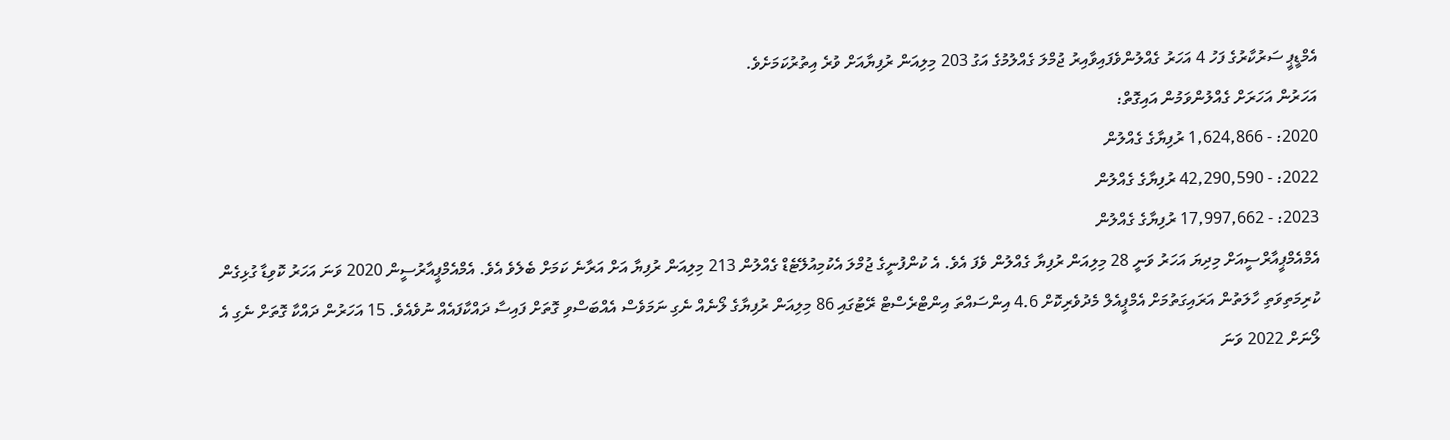އެމްޑީޕީ ސަރުކާރުގެ ފަހު 4 އަހަރު ގެއްލުންވެފައިވާއިރު ޖުމްލަ ގެއްލުމުގެ އަގު 203 މިލިއަން ރުފިޔާއަށް ވުރެ އިތުރުކަމަށެވެ.
އަހަރުން އަހަރަށް ގެއްލުންވަމުން އައިގޮތް:
2020: - 1,624,866 ރުފިޔާގެ ގެއްލުން
2022: - 42,290,590 ރުފިޔާގެ ގެއްލުން
2023: - 17,997,662 ރުފިޔާގެ ގެއްލުން
އެމްއެމްޕީއާރްސީއަށް މިދިޔަ އަހަރު ވަނީ 28 މިލިއަން ރުފިޔާ ގެއްލުން ވެފަ އެވެ. އެ ކުންފުނީގެ ޖުމްލަ އެކުމިއުލޭޓެޑް ގެއްލުން 213 މިލިއަން ރުފިޔާ އަށް އަރާނެ ކަމަށް ބެލެވެ އެވެ. އެމްއެމްޕީއާރުސީން 2020 ވަނަ އަހަރު ކޮވިޑާ ގުޅިގެން ކުރިމަތިވަތި ހާލަތުން އަރައިގަތުމަށް އެމްޕީއެލް މެދުވެރިކޮށް 4.6 އިންސައްތަ އިންޓްރެސްޓް ރޭޓުގައި 86 މިލިއަން ރުފިޔާގެ ލޯނެއް ނެގި ނަމަވެސް އެއްބަސްވި ގޮތަށް ފައިސާ ދައްކާފައެއް ނުވެއެވެ. 15 އަހަރުން ދައްކާ ގޮތަށް ނެގި އެ ލޯނަށް 2022 ވަނަ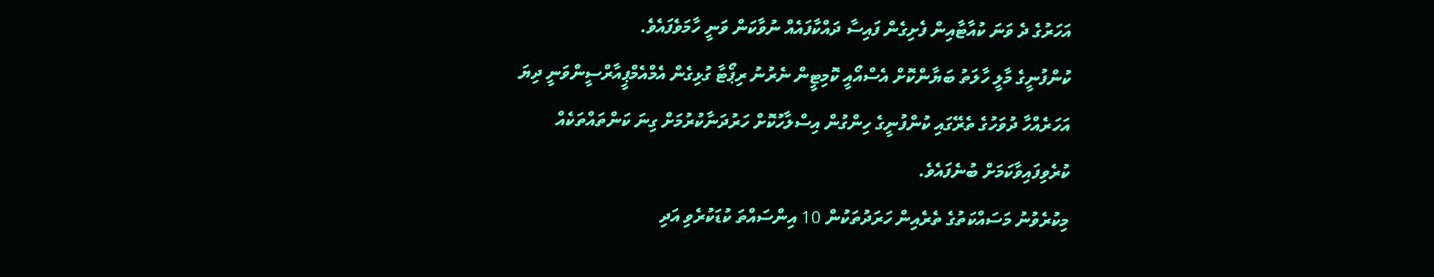އަހަރުގެ ދެ ވަނަ ކުއާޓާއިން ފެށިގެން ފައިސާ ދައްކާފައެއް ނުވާކަން ވަނީ ހާމަވެފައެވެ.
ކުންފުނީގެ މާލީ ހާލަތު ބަޔާންކޮށް އެސްއޯއީ ކޮމިޓީން ނެރުނު ރިޕޯޓާ ގުޅިގެން އެމްއެމްޕީއާރްސީންވަނީ ދިޔަ އަހަރެއްހާ ދުވަހުގެ ތެރޭގައި ކުންފުނީގެ ހިންގުން އިސްލާހުކޮށް ހަރުދަނާކުރުމަށް ގިނަ ކަންތައްތަކެއް ކުރެވިފައިވާކަމަށް ބުނެފައެވެ.
މިކުރެވުނު މަސައްކަތުގެ ތެރެއިން ހަރަދުތަކުން 10 އިންސައްތަ ކުޑަކުރެވި އަދި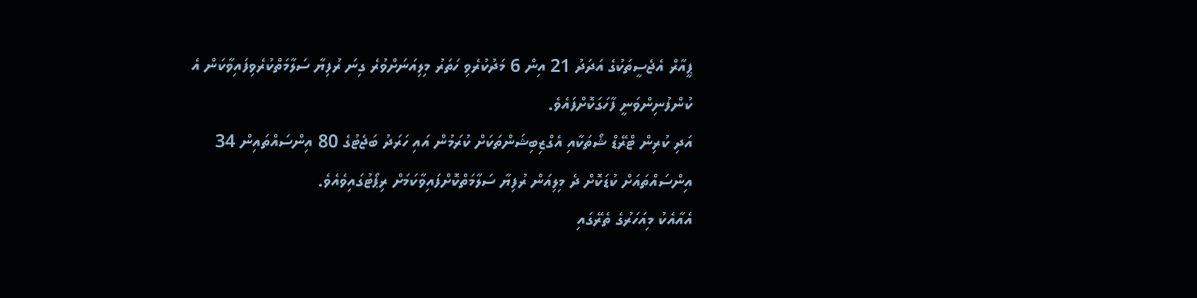ޕީއާރް އެޖެސީތަކުގެ އަދަދު 21 އިން 6 މަދުކުރެވި ހަތަރު މިލިއަނަށްވުރެ ގިނަ ރުފިޔާ ސަލާމަތްކުރެވިފައިވާކަން އެ ކުންފުނިންވަނީ ފާހަގަކޮށްފައެވެ.
އަދި ކުރިން ޓްރޭޑް ޝޯތަކާއި އެގްޒިބިޝަންތަކަށް ކުރަމުން އައި ހަރަދު ބަޖެޓުގެ 80 އިންސައްތައިން 34 އިންސައްތައަށް ކުޑަކޮށް ދެ މިލިއަން ރުފިޔާ ސަލާމަތްކޮށްފައިވާކަމަށް ރިޕޯޓުގައިވެއެވެ.
އެއާއެކު މިއަހަރުގެ ތެރޭގައި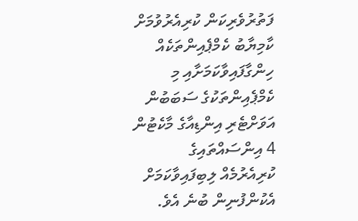ފަތުރުވެރިކަން ކުރިއެރުވުމަށް ކާމިޔާބު ކެމްޕެއިންތަކެއް ހިންގާފައިވާކަމަށާއި މި ކެމްޕެއިންތަކުގެ ސަބަބުން އަވަށްޓެރި އިންޑިއާގެ މާކެޓުން 4 އިންސައްތައިގެ ކުރިއެރުމެއް ލިބިފައިވާކަމަށް އެކުންފުނިން ބުނެ އެވެ.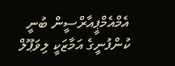އެމްއެމްޕީއާރްސީން ބުނީ ކުންފުނީގެ އަމާޒަކީ ލިވަޕޫލް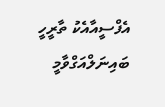އެފްސީއާއެކު ތާރީހީ ބައިނަލްއަގްވާމީ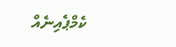ކެމްޕެއިނެއް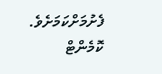ފެށުމަށްކަމަށެވެ.
ކޮމެންޓް